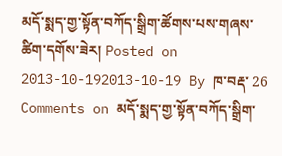མདོ་སྨད་གྱ་སྟོན་བཀོད་སྒྲིག་ཚོགས་པས་གཞས་ཚིག་དགོས་ཟེར། Posted on 2013-10-192013-10-19 By ཁ་བརྡ་ 26 Comments on མདོ་སྨད་གྱ་སྟོན་བཀོད་སྒྲིག་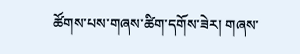ཚོགས་པས་གཞས་ཚིག་དགོས་ཟེར། གཞས་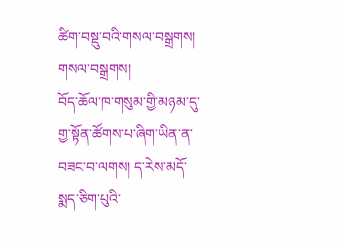ཚིག་བསྡུ་བའི་གསལ་བསྒྲགས། གསལ་བསྒྲགས།
བོད་ཆོལ་ཁ་གསུམ་གྱི་མཉམ་དུ་གྱ་སྟོན་ཚོགས་པ་ཞིག་ཡིན་ན་བཟང་བ་ལགས། ད་རེས་མདོ་སྨད་ཅིག་པུའི་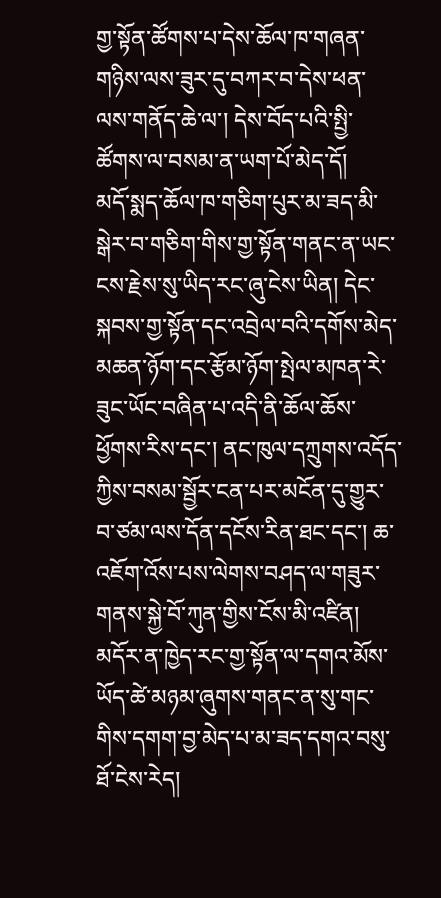གྱ་སྟོན་ཚོགས་པ་དེས་ཆོལ་ཁ་གཞན་གཉིས་ལས་ཟུར་དུ་བཀར་བ་དེས་ཕན་ལས་གནོད་ཆེ་ལ་། དེས་བོད་པའི་སྤྱི་ཚོགས་ལ་བསམ་ན་ཡག་པོ་མེད་དོ།
མདོ་སྨད་ཆོལ་ཁ་གཅིག་པུར་མ་ཟད་མི་སྒེར་བ་གཅིག་གིས་གྱ་སྟོན་གནང་ན་ཡང་ངས་རྗེས་སུ་ཡིད་རང་ཞུ་ངེས་ཡིན། དེང་སྐབས་གྱ་སྟོན་དང་འབྲེལ་བའི་དགོས་མེད་མཆན་ཉོག་དང་རྩོམ་ཉོག་སྤེལ་མཁན་རེ་ཟུང་ཡོང་བཞིན་པ་འདི་ནི་ཆོལ་ཆོས་ཕྱོགས་རིས་དང་། ནང་ཁུལ་དཀྲུགས་འདོད་ཀྱིས་བསམ་སྦྱོར་ངན་པར་མངོན་དུ་གྱུར་བ་ཙམ་ལས་དོན་དངོས་རིན་ཐང་དང་། ཆ་འཇོག་འོས་པས་ལེགས་བཤད་ལ་གཟུར་གནས་སྐྱེ་བོ་ཀུན་གྱིས་ངོས་མི་འཛིན། མདོར་ན་ཁྱེད་རང་གྱ་སྟོན་ལ་དགའ་མོས་ཡོད་ཚེ་མཉམ་ཞུགས་གནང་ན་སུ་གང་གིས་དགག་བྱ་མེད་པ་མ་ཟད་དགའ་བསུ་ཐོ་ངེས་རེད།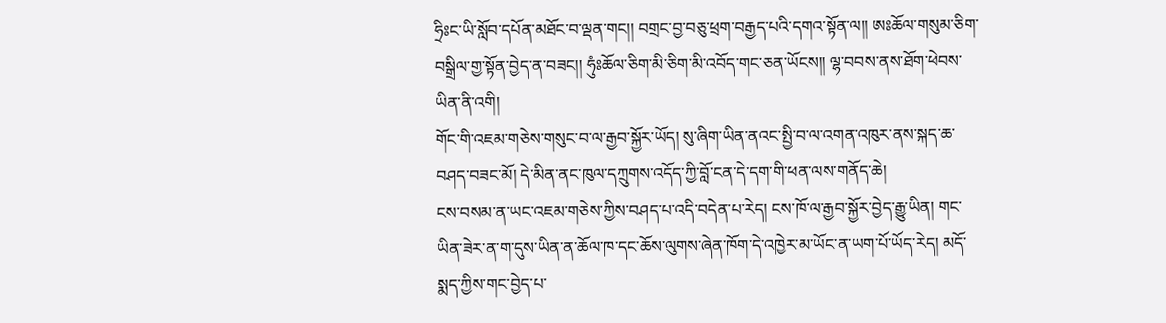ཧྲིཿང་ཡི་སློབ་དཔོན་མཐོང་བ་ལྡན་གང།། བགྲང་བྱ་བཅུ་ཕྲག་བརྒྱད་པའི་དགའ་སྟོན་ལ།། ཨཿཆོལ་གསུམ་ཅིག་བསྒྲིལ་གྱ་སྟོན་བྱེད་ན་བཟང།། ཧུཾཿཆོལ་ཅིག་མི་ཅིག་མི་འབོད་གང་ཅན་ཡོངས།། ལྷ་བབས་ནས་ཐོག་ཕེབས་ཡིན་ནི་འགི།
གོང་གི་འཇམ་གཅེས་གསུང་བ་ལ་རྒྱབ་སྐྱོར་ཡོད། སུ་ཞིག་ཡིན་ནའང་སྤྱི་བ་ལ་འགན་འཁུར་ནས་སྐད་ཆ་བཤད་བཟང་མོ། དེ་མིན་ནང་ཁུལ་དཀྲུགས་འདོད་ཀྱི་བློ་ངན་དེ་དག་གི་ཕན་ལས་གནོད་ཆེ།
ངས་བསམ་ན་ཡང་འཇམ་གཅེས་ཀྱིས་བཤད་པ་འདི་བདེན་པ་རེད། ངས་ཁོ་ལ་རྒྱབ་སྐྱོར་བྱེད་རྒྱུ་ཡིན། གང་ཡིན་ཟེར་ན་ག་དུས་ཡིན་ན་ཆོལ་ཁ་དང་ཆོས་ལུགས་ཞེན་ཁོག་དེ་འཁྱེར་མ་ཡོང་ན་ཡག་པོ་ཡོད་རེད། མདོ་སྨད་ཀྱིས་གང་བྱེད་པ་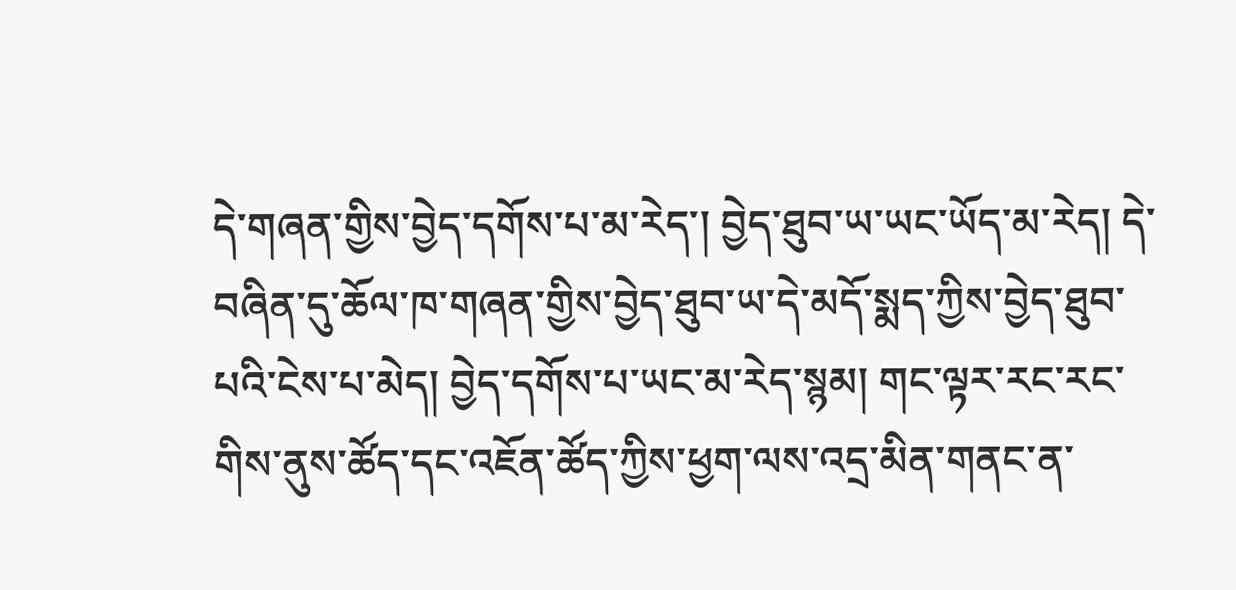དེ་གཞན་གྱིས་བྱེད་དགོས་པ་མ་རེད་། བྱེད་ཐུབ་ཡ་ཡང་ཡོད་མ་རེད། དེ་བཞིན་དུ་ཆོལ་ཁ་གཞན་གྱིས་བྱེད་ཐུབ་ཡ་དེ་མདོ་སྨད་ཀྱིས་བྱེད་ཐུབ་པའི་ངེས་པ་མེད། བྱེད་དགོས་པ་ཡང་མ་རེད་སྙམ། གང་ལྟར་རང་རང་གིས་ནུས་ཚོད་དང་འཇོན་ཚོད་ཀྱིས་ཕྱག་ལས་འདྲ་མིན་གནང་ན་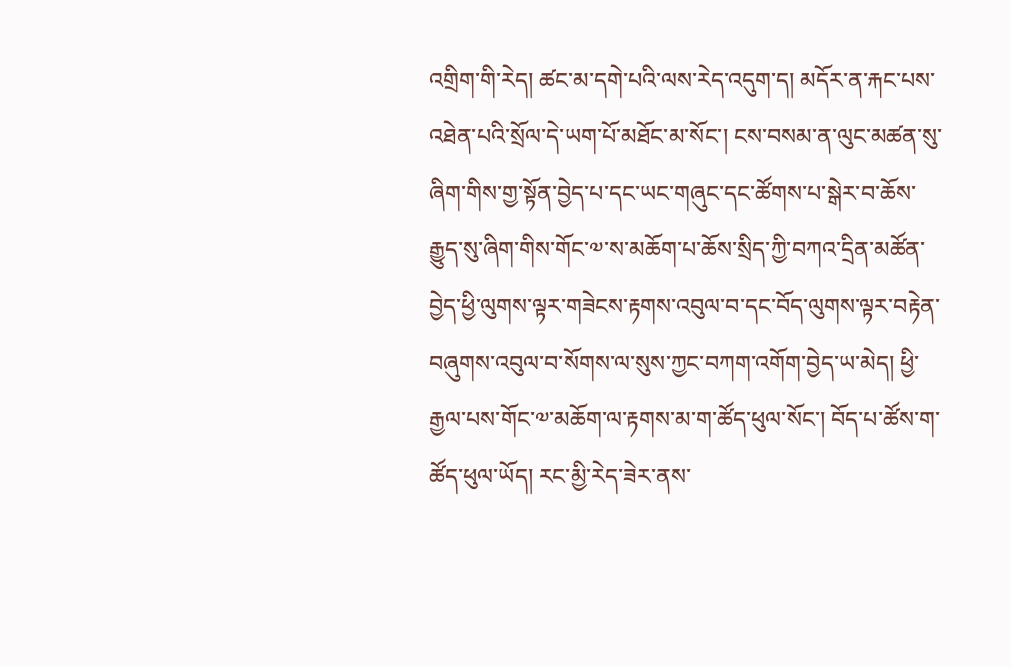འགྲིག་གི་རེད། ཚང་མ་དགེ་པའི་ལས་རེད་འདུག་ད། མདོར་ན་རྐང་པས་འཐེན་པའི་སྲོལ་དེ་ཡག་པོ་མཐོང་མ་སོང་། ངས་བསམ་ན་ལུང་མཚན་སུ་ཞིག་གིས་གྱ་སྟོན་བྱེད་པ་དང་ཡང་གཞུང་དང་ཚོགས་པ་སྒེར་བ་ཆོས་རྒྱུད་སུ་ཞིག་གིས་གོང་༧་ས་མཆོག་པ་ཆོས་སྲིད་ཀྱི་བཀའ་དྲིན་མཚོན་བྱེད་ཕྱི་ལུགས་ལྟར་གཟེངས་རྟགས་འབུལ་བ་དང་བོད་ལུགས་ལྟར་བརྟེན་བཞུགས་འབུལ་བ་སོགས་ལ་སུས་ཀྱང་བཀག་འགོག་བྱེད་ཡ་མེད། ཕྱི་རྒྱལ་པས་གོང་༧་མཆོག་ལ་རྟགས་མ་ག་ཚོད་ཕུལ་སོང་། བོད་པ་ཚོས་ག་ཚོད་ཕུལ་ཡོད། རང་མྱི་རེད་ཟེར་ནས་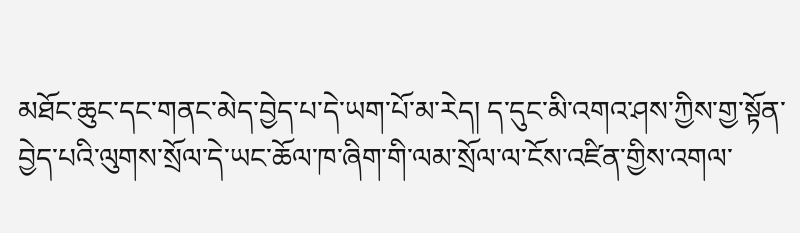མཐོང་ཆུང་དང་གནང་མེད་བྱེད་པ་དེ་ཡག་པོ་མ་རེད། ད་དུང་མི་འགའ་ཤས་ཀྱིས་གྱ་སྟོན་བྱེད་པའི་ལུགས་སྲོལ་དེ་ཡང་ཆོལ་ཁ་ཞིག་གི་ལམ་སྲོལ་ལ་ངོས་འཛིན་གྱིས་འགལ་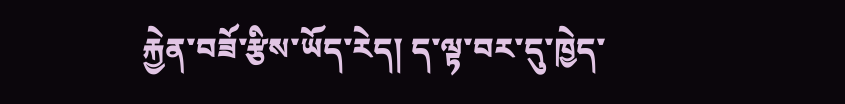རྐྱེན་བཟོ་རྩིས་ཡོད་རེད། ད་ལྟ་བར་དུ་ཁྱེད་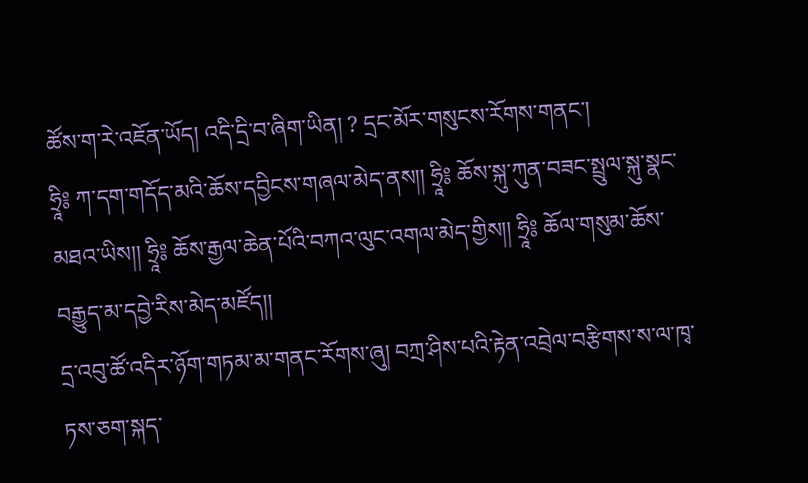ཚོས་ག་རེ་འཇོན་ཡོད། འདི་དྲི་བ་ཞིག་ཡིན། ? དྲང་མོར་གསུངས་རོགས་གནང་།
ཧྲཱི༔ ཀ་དག་གདོད་མའི་ཆོས་དབྱིངས་གཞལ་མེད་ནས།། ཧྲཱི༔ ཆོས་སྐུ་ཀུན་བཟང་སྤྲུལ་སྐུ་སྣང་མཐའ་ཡིས།། ཧྲཱི༔ ཆོས་རྒྱལ་ཆེན་པོའི་བཀའ་ལུང་འགལ་མེད་གྱིས།། ཧྲཱི༔ ཆོལ་གསུམ་ཆོས་བརྒྱུད་མ་དབྱེ་རིས་མེད་མཛོད།།
དྲ་འབུ་ཚོ་འདིར་ཉོག་གཏམ་མ་གནང་རོགས་ཞུ། བཀྲ་ཤིས་པའི་རྟེན་འབྲེལ་བརྩིགས་ས་ལ་ཁྭ་ཏས་ཅག་སྐད་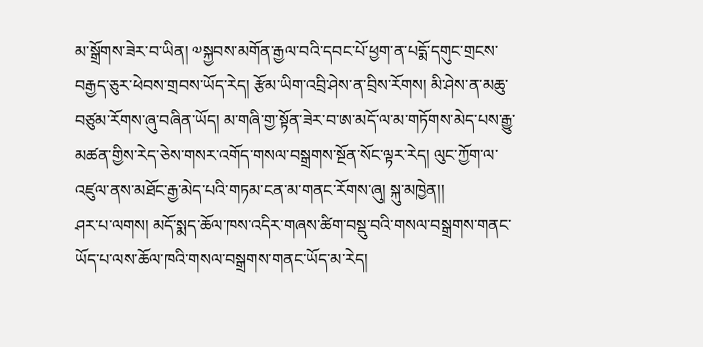མ་སྒྲོགས་ཟེར་བ་ཡིན། ༧སྐྱབས་མགོན་རྒྱལ་བའི་དབང་པོ་ཕྱག་ན་པདྨོ་དགུང་གྲངས་བརྒྱད་ཅུར་ཕེབས་གྲབས་ཡོད་རེད། རྩོམ་ཡིག་འབྲི་ཤེས་ན་བྲིས་རོགས། མི་ཤེས་ན་མཆུ་བཙུམ་རོགས་ཞུ་བཞིན་ཡོད། མ་གཞི་གྱ་སྟོན་ཟེར་བ་ཨ་མདོ་ལ་མ་གཏོགས་མེད་པས་རྒྱུ་མཚན་གྱིས་རེད་ཅེས་གསར་འགོད་གསལ་བསྒྲགས་སྔོན་སོང་ལྟར་རེད། ལུང་ཀྱོག་ལ་འཛུལ་ནས་མཐོང་རྒྱ་མེད་པའི་གཏམ་ངན་མ་གནང་རོགས་ཞུ། སྐུ་མཁྱེན།།
ཤར་པ་ལགས། མདོ་སྨད་ཆོལ་ཁས་འདིར་གཞས་ཚིག་བསྡུ་བའི་གསལ་བསྒྲགས་གནང་ཡོད་པ་ལས་ཆོལ་ཁའི་གསལ་བསྒྲགས་གནང་ཡོད་མ་རེད།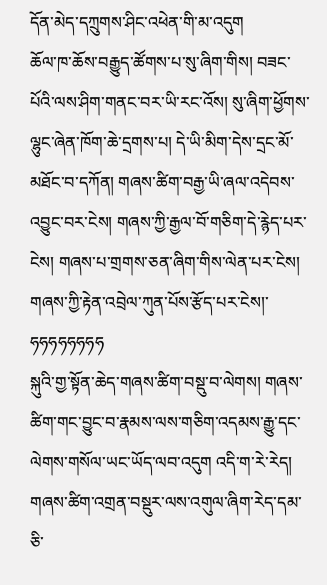དོན་མེད་དཀྲུགས་ཤིང་འཕེན་གི་མ་འདུག
ཆོལ་ཁ་ཆོས་བརྒྱུད་ཚོགས་པ་སུ་ཞིག་གིས། བཟང་པོའི་ལས་ཤིག་གནང་བར་ཡི་རང་འོས། སུ་ཞིག་ཕྱོགས་ལྷུང་ཞེན་ཁོག་ཆེ་དྲགས་པ། དེ་ཡི་མིག་དེས་དྲང་མོ་མཐོང་བ་དཀོན། གཞས་ཚིག་བརྒྱ་ཡི་ཞལ་འདེབས་འབྱུང་བར་ངེས། གཞས་ཀྱི་རྒྱལ་བོ་གཅིག་དེ་རྙེད་པར་ངེས། གཞས་པ་གྲགས་ཅན་ཞིག་གིས་ལེན་པར་ངེས། གཞས་ཀྱི་རྟེན་འབྲེལ་ཀུན་པོས་རྩོད་པར་ངེས།་ཧཧཧཧཧཧཧཧ
སྐུའི་གྱ་སྟོན་ཆེད་གཞས་ཚིག་བསྡུ་བ་ལེགས། གཞས་ཚིག་གང་བྱུང་བ་རྣམས་ལས་གཅིག་འདམས་རྒྱུ་དང་ལེགས་གསོལ་ཡང་ཡོད་ལབ་འདུག འདི་ག་རེ་རེད། གཞས་ཚིག་འགྲན་བསྡུར་ལས་འགུལ་ཞིག་རེད་དམ་ཅི་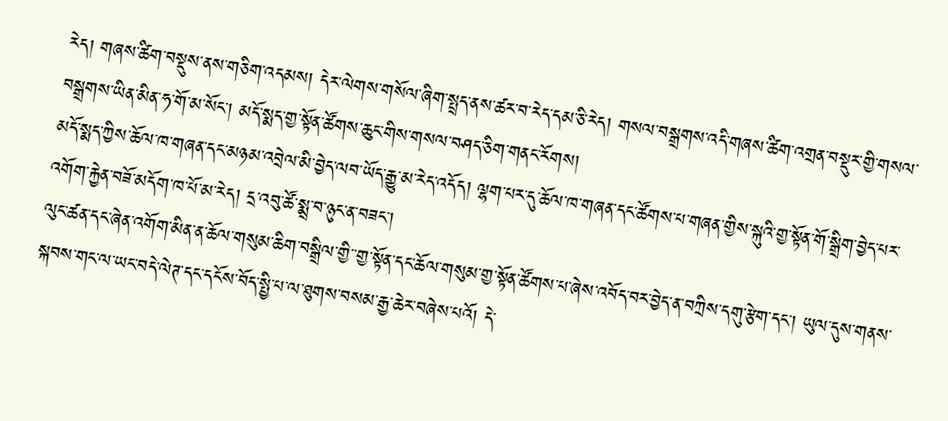རེད། གཞས་ཚིག་བསྡུས་ནས་གཅིག་འདམས། དེར་ལེགས་གསོལ་ཞིག་སྤྲད་ནས་ཚར་བ་རེད་དམ་ཅི་རེད། གསལ་བསྒྲགས་འདི་གཞས་ཚིག་འགྲན་བསྡུར་གྱི་གསལ་བསྒྲགས་ཡིན་མིན་ཧ་གོ་མ་སོང་། མདོ་སྨད་གྱ་སྟོན་ཚོགས་ཆུང་གིས་གསལ་བཤད་ཅིག་གནང་རོགས།
མདོ་སྨད་ཀྱིས་ཆོལ་ཁ་གཞན་དང་མཉམ་འབྲེལ་མི་བྱེད་ལབ་ཡོད་རྒྱུ་མ་རེད་འདོད། ལྷག་པར་དུ་ཆོལ་ཁ་གཞན་དང་ཚོགས་པ་གཞན་གྱིས་སྐུའི་གྱ་སྟོན་གོ་སྒྲིག་བྱེད་པར་འགོག་རྐྱེན་བཟོ་མདོག་ཁ་པོ་མ་རེད། དྲ་འབུ་ཚོ་སྨྲ་བ་ཉུང་ན་བཟང་།
ལུང་ཚན་དང་ཞེན་འགོག་མིན་ན་ཆོལ་གསུམ་ཆིག་བསྒྲིལ་གྱི་་གྱ་སྟོན་དང་ཆོལ་གསུམ་གྱ་སྟོན་ཚོགས་པ་ཞེས་འབོད་བར་བྱེད་ན་བཀྲིས་དགུ་རྩེག་དང་། ཡུལ་དུས་གནས་སྐབས་གང་ལ་ཡང་བདེ་ལེཊ་དང་དངོས་བོད་སྤྱི་པ་ལ་ཐུགས་བསམ་རྒྱ་ཆེར་བཞེས་པའོ། དེ་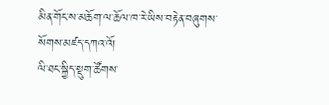མིན་གོང་ས་མཆོག་ལ་ཆོལ་ཁ་རེ་ཡིས་བརྟེན་བཞུགས་སོགས་མཛད་དཀའ་འོ།
ལི་ཐང་སྐྱིད་སྡུག་ཚོགས་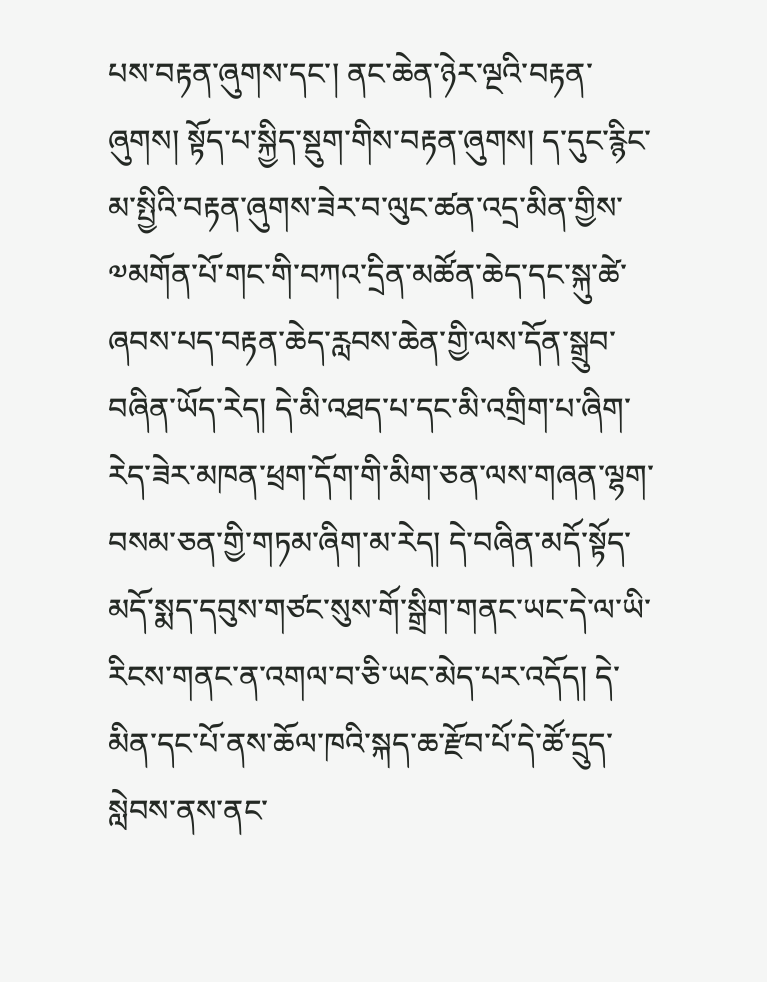པས་བརྟན་ཞུགས་དང་། ནང་ཆེན་ཉེར་ལྔའི་བརྟན་ཞུགས། སྟོད་པ་སྐྱིད་སྡུག་གིས་བརྟན་ཞུགས། ད་དུང་རྙིང་མ་སྤྱིའི་བརྟན་ཞུགས་ཟེར་བ་ལུང་ཚན་འདྲ་མིན་གྱིས་༧མགོན་པོ་གང་གི་བཀའ་དྲིན་མཚོན་ཆེད་དང་སྐུ་ཚེ་ཞབས་པད་བརྟན་ཆེད་རླབས་ཆེན་གྱི་ལས་དོན་སྒྲུབ་བཞིན་ཡོད་རེད། དེ་མི་འཐད་པ་དང་མི་འགྲིག་པ་ཞིག་རེད་ཟེར་མཁན་ཕྲག་དོག་གི་མིག་ཅན་ལས་གཞན་ལྷག་བསམ་ཅན་གྱི་གཏམ་ཞིག་མ་རེད། དེ་བཞིན་མདོ་སྟོད་མདོ་སྨད་དབུས་གཙང་སུས་གོ་སྒྲིག་གནང་ཡང་དེ་ལ་ཡི་རིངས་གནང་ན་འགལ་བ་ཅི་ཡང་མེད་པར་འདོད། དེ་མིན་དང་པོ་ནས་ཆོལ་ཁའི་སྐད་ཆ་རྫོབ་པོ་དེ་ཚོ་དྲུད་སླེབས་ནས་ནང་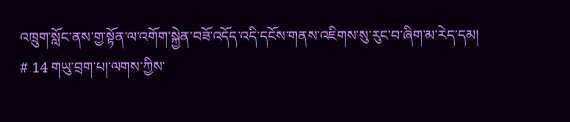འཁྲུག་སློང་ནས་གྱ་སྟོན་ལ་འགོག་སྐྱེན་བཟོ་འདོད་འདི་དངོས་གནས་འཇིགས་སུ་རུང་བ་ཞིག་མ་རེད་དམ།
# 14 གཡུ་བྲག་པ།་ལགས་ཀྱིས་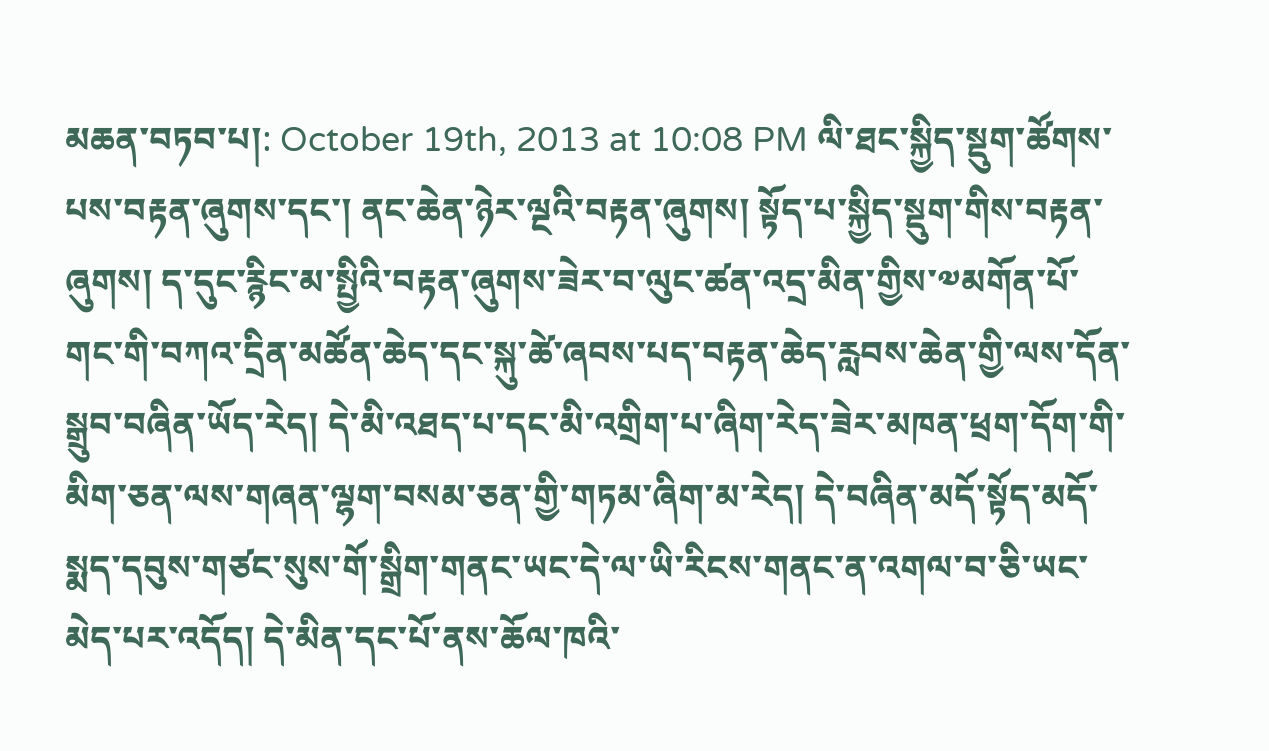མཆན་བཏབ་པ།: October 19th, 2013 at 10:08 PM ལི་ཐང་སྐྱིད་སྡུག་ཚོགས་པས་བརྟན་ཞུགས་དང་། ནང་ཆེན་ཉེར་ལྔའི་བརྟན་ཞུགས། སྟོད་པ་སྐྱིད་སྡུག་གིས་བརྟན་ཞུགས། ད་དུང་རྙིང་མ་སྤྱིའི་བརྟན་ཞུགས་ཟེར་བ་ལུང་ཚན་འདྲ་མིན་གྱིས་༧མགོན་པོ་གང་གི་བཀའ་དྲིན་མཚོན་ཆེད་དང་སྐུ་ཚེ་ཞབས་པད་བརྟན་ཆེད་རླབས་ཆེན་གྱི་ལས་དོན་སྒྲུབ་བཞིན་ཡོད་རེད། དེ་མི་འཐད་པ་དང་མི་འགྲིག་པ་ཞིག་རེད་ཟེར་མཁན་ཕྲག་དོག་གི་མིག་ཅན་ལས་གཞན་ལྷག་བསམ་ཅན་གྱི་གཏམ་ཞིག་མ་རེད། དེ་བཞིན་མདོ་སྟོད་མདོ་སྨད་དབུས་གཙང་སུས་གོ་སྒྲིག་གནང་ཡང་དེ་ལ་ཡི་རིངས་གནང་ན་འགལ་བ་ཅི་ཡང་མེད་པར་འདོད། དེ་མིན་དང་པོ་ནས་ཆོལ་ཁའི་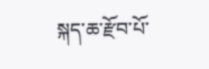སྐད་ཆ་རྫོབ་པོ་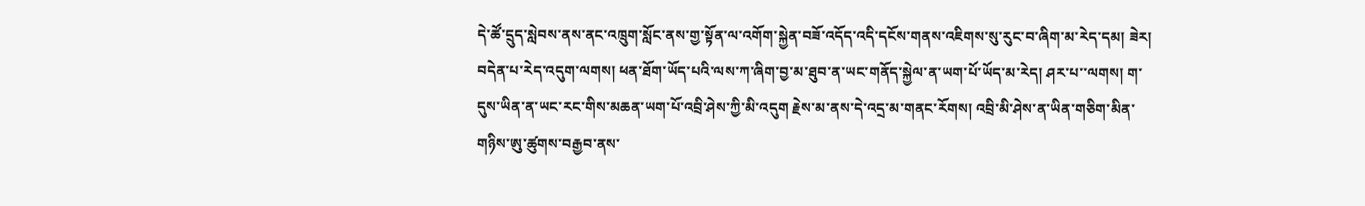དེ་ཚོ་དྲུད་སླེབས་ནས་ནང་འཁྲུག་སློང་ནས་གྱ་སྟོན་ལ་འགོག་སྐྱེན་བཟོ་འདོད་འདི་དངོས་གནས་འཇིགས་སུ་རུང་བ་ཞིག་མ་རེད་དམ། ཟེར། བདེན་པ་རེད་འདུག་ལགས། ཕན་ཐོག་ཡོད་པའི་ལས་ཀ་ཞིག་བྱ་མ་ཐུབ་ན་ཡང་གནོད་སྐྱེལ་ན་ཡག་པོ་ཡོད་མ་རེད། ཤར་པ་་ལགས། ག་དུས་ཡིན་ན་ཡང་རང་གིས་མཆན་ཡག་པོ་འབྲི་ཤེས་ཀྱི་མི་འདུག རྗེས་མ་ནས་དེ་འདྲ་མ་གནང་རོགས། འབྲི་མི་ཤེས་ན་ཡིན་གཅིག་མིན་གཉིས་ཨུ་ཚུགས་བརྒྱབ་ནས་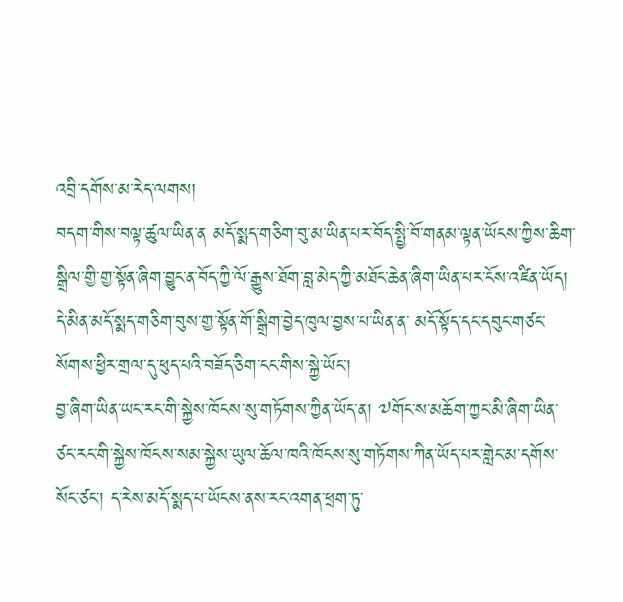འབྲི་དགོས་མ་རེད་ལགས།
བདག་གིས་བལྟ་ཚུལ་ཡིན་ན མདོ་སྨད་གཅིག་བུ་མ་ཡིན་པར་བོད་སྤྱི་བོ་གནམ་ལྟན་ཡོངས་ཀྱིས་ཆིག་སྒྲིལ་གྱི་གྱ་སྟོན་ཞིག་བྱུང་ན་བོད་ཀྱི་ལོ་རྒྱུས་ཐོག་བླ་མེད་ཀྱི་མཐོང་ཆེན་ཞིག་ཡིན་པར་ངོས་འཛིན་ཡོད། དེ་མིན་མདོ་སྨད་གཅིག་བུས་གྱ་སྟོན་གོ་སྒྲིག་བྱེད་ཁུལ་བྱས་པ་ཡིན་ན་ མདོ་སྟོད་དང་དབུང་གཙང་སོགས་ཕྱིར་གྲལ་དུ་ཕུད་པའི་བཟོད་ཅིག་ངང་གིས་སྐྱེ་ཡོང་།
བྱ་ཞིག་ཡིན་ཡང་རང་གི་སྐྱེས་ཁོངས་སུ་གཏོགས་ཀྱིན་ཡོད་ན། ༧གོང་ས་མཆོག་ཀྱང་མི་ཞིག་ཡིན་ཙང་རང་གི་སྐྱེས་ཁོངས་སམ་སྐྱེས་ཡུལ་ཆོལ་ཁའི་ཁོངས་སུ་གཏོགས་ཀིན་ཡོད་པར་གླེང་མ་དགོས་སོང་ཙང་། ད་རེས་མདོ་སྨད་པ་ཡོངས་ནས་རང་འགན་ཕྲག་ཏུ་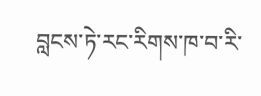བླངས་ཏེ་རང་རིགས་ཁ་བ་རི་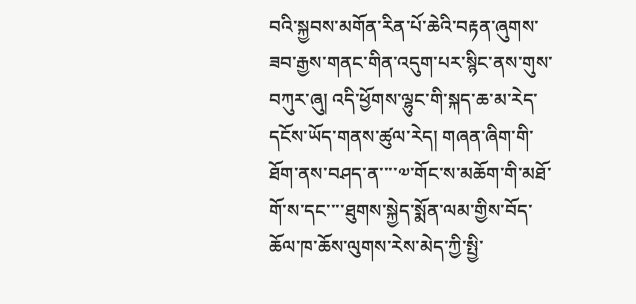བའི་སྐྱབས་མགོན་རིན་པོ་ཆེའི་བརྟན་ཞུགས་ཟབ་རྒྱས་གནང་གིན་འདུག་པར་སྙིང་ནས་གུས་བཀུར་ཞུ། འདི་ཕྱོགས་ལྷུང་གི་སྐད་ཆ་མ་རེད་དངོས་ཡོད་གནས་ཚུལ་རེད། གཞན་ཞིག་གི་ཐོག་ནས་བཤད་ན་་་་༧་གོང་ས་མཆོག་གི་མཐོ་གོ་ས་དང་་་་ཐུགས་སྐྱེད་སྨོན་ལམ་གྱིས་བོད་ཆོལ་ཁ་ཆོས་ལུགས་རེས་མེད་ཀྱི་སྤྱི་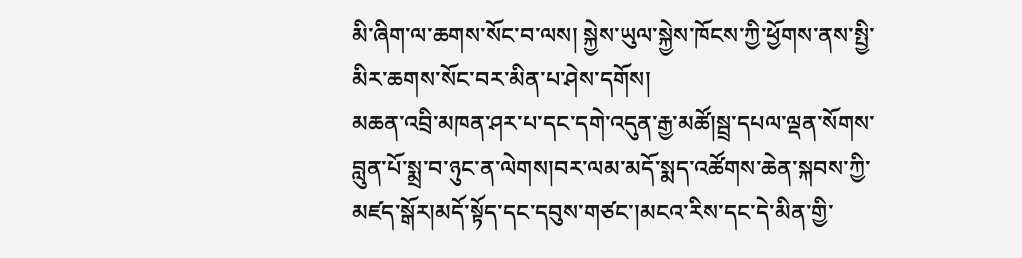མི་ཞིག་ལ་ཆགས་སོང་བ་ལས། སྐྱེས་ཡུལ་སྐྱེས་ཁོངས་ཀྱི་ཕྱོགས་ནས་སྤྱི་མིར་ཆགས་སོང་བར་མིན་པ་ཤེས་དགོས།
མཆན་འབྲི་མཁན་ཤར་པ་དང་དགེ་འདུན་རྒྱ་མཚོ།སྦྲ་དཔལ་ལྡན་སོགས་བླུན་པོ་སྨྲ་བ་ཉུང་ན་ལེགས།བར་ལམ་མདོ་སྨད་འཚོགས་ཆེན་སྐབས་ཀྱི་མཛད་སྒོར།མདོ་སྟོད་དང་དབུས་གཙང་།མངའ་རིས་དང་དེ་མིན་གྱི་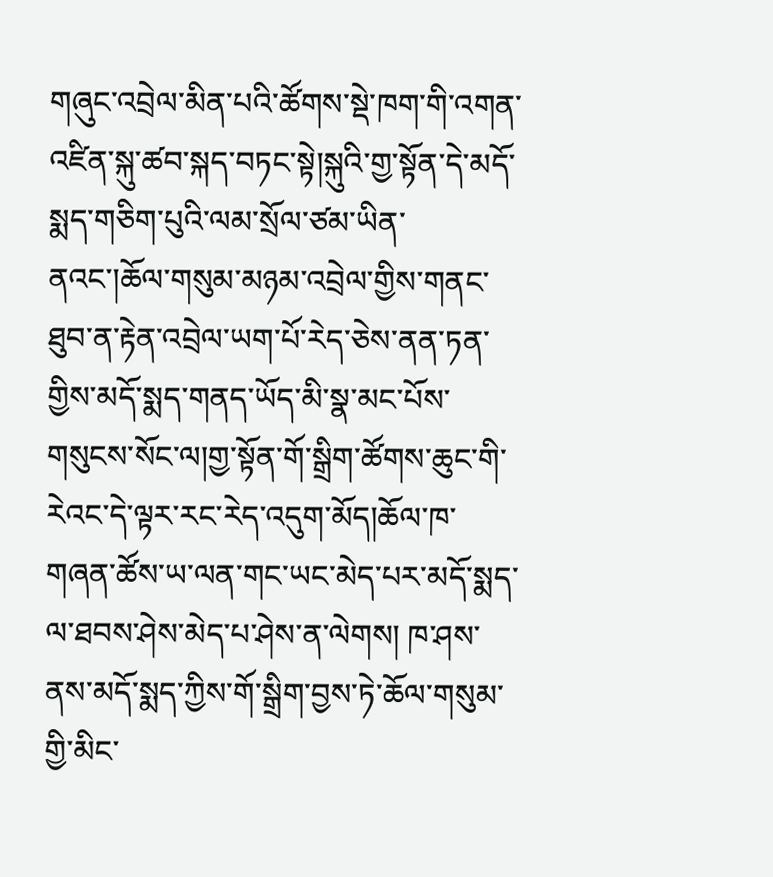གཞུང་འབྲེལ་མིན་པའི་ཚོགས་སྡེ་ཁག་གི་འགན་འཛིན་སྐུ་ཚབ་སྐད་བཏང་སྟེ།སྐུའི་གྱ་སྟོན་དེ་མདོ་སྨད་གཅིག་པུའི་ལམ་སྲོལ་ཙམ་ཡིན་ནའང་།ཆོལ་གསུམ་མཉམ་འབྲེལ་གྱིས་གནང་ཐུབ་ན་རྟེན་འབྲེལ་ཡག་པོ་རེད་ཅེས་ནན་ཏན་གྱིས་མདོ་སྨད་གནད་ཡོད་མི་སྣ་མང་པོས་གསུངས་སོང་ལ།གྱ་སྟོན་གོ་སྒྲིག་ཚོགས་ཆུང་གི་རེའང་དེ་ལྟར་རང་རེད་འདུག་མོད།ཆོལ་ཁ་གཞན་ཚོས་ཡ་ལན་གང་ཡང་མེད་པར་མདོ་སྨད་ལ་ཐབས་ཤེས་མེད་པ་ཤེས་ན་ལེགས། ཁ་ཤས་ནས་མདོ་སྨད་ཀྱིས་གོ་སྒྲིག་བྱས་ཏེ་ཆོལ་གསུམ་གྱི་མིང་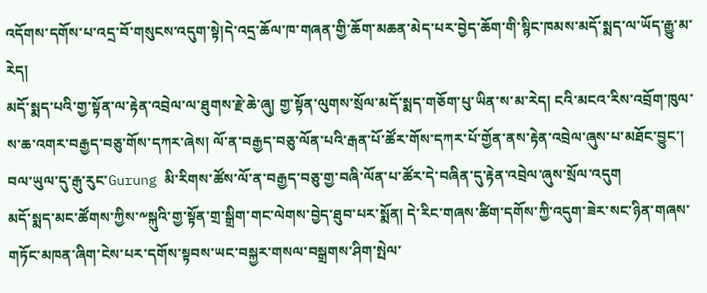འདོགས་དགོས་པ་འདྲ་བོ་གསུངས་འདུག་སྟེ།དེ་འདྲ་ཆོལ་ཁ་གཞན་གྱི་ཆོག་མཆན་མེད་པར་བྱེད་ཆོག་གི་སྙིང་ཁམས་མདོ་སྨད་ལ་ཡོད་རྒྱུ་མ་རེད།
མདོ་སྨད་པའི་གྱ་སྟོན་ལ་རྟེན་འབྲེལ་ལ་ཐུགས་རྗེ་ཆེ་ཞུ། གྱ་སྟོན་ལུགས་སྲོལ་མདོ་སྨད་གཅོག་པུ་ཡིན་ས་མ་རེད། ངའི་མངའ་རིས་འབྲོག་ཁུལ་ས་ཆ་འགར་བརྒྱད་བཅུ་གོས་དཀར་ཞེས། ལོ་ན་བརྒྱད་བཅུ་ལོན་པའི་རྒན་པོ་ཚོར་གོས་དཀར་པོ་གྱོན་ནས་རྟེན་འབྲེལ་ཞུས་པ་མཐོང་བྱུང་། བལ་ཡུལ་དུ་རྒུ་རུང་Gurung མི་རིགས་ཚོས་ལོ་ན་བརྒྱད་བཅུ་གྱ་བཞི་ལོན་པ་ཚོར་དེ་བཞིན་དུ་རྟེན་འབྲེལ་ཞུས་སྲོལ་འདུག
མདོ་སྨད་མང་ཚོགས་ཀྱིས་༸སྐུའི་གྱ་སྟོན་གྲ་སྒྲིག་གང་ལེགས་བྱེད་ཐུབ་པར་སྨོན། དེ་རིང་གཞས་ཚིག་དགོས་ཀྱི་འདུག་ཟེར་སང་ཉིན་གཞས་གཏོང་མཁན་ཞིག་ངེས་པར་དགོས་སྟབས་ཡང་བསྐྱར་གསལ་བསྒྲགས་ཤིག་སྤེལ་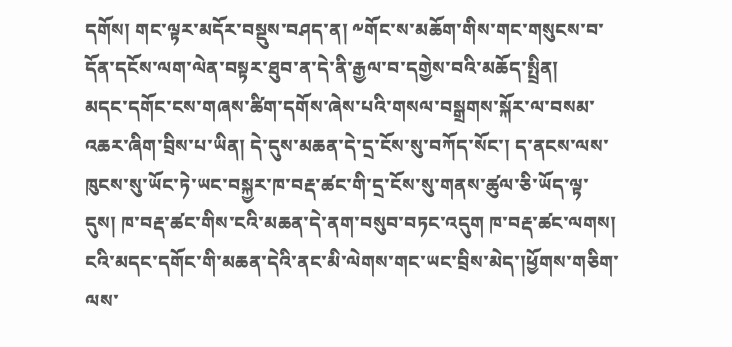དགོས། གང་ལྟར་མདོར་བསྡུས་བཤད་ན། ༸གོང་ས་མཆོག་གིས་གང་གསུངས་བ་དོན་དངོས་ལག་ལེན་བསྟར་ཐུབ་ན་དེ་ནི་རྒྱལ་བ་དགྱེས་བའི་མཆོད་སྤྲིན།
མདང་དགོང་ངས་གཞས་ཚིག་དགོས་ཞེས་པའི་གསལ་བསྒྲགས་སྐོར་ལ་བསམ་འཆར་ཞིག་བྲིས་པ་ཡིན། དེ་དུས་མཆན་དེ་དྲ་ངོས་སུ་བཀོད་སོང་། ད་ནངས་ལས་ཁུངས་སུ་ཡོང་ཏེ་ཡང་བསྐྱར་ཁ་བརྡ་ཚང་གི་དྲ་ངོས་སུ་གནས་ཚུལ་ཅི་ཡོད་ལྟ་དུས། ཁ་བརྡ་ཚང་གིས་ངའི་མཆན་དེ་ནག་བསུབ་བཏང་འདུག ཁ་བརྡ་ཚང་ལགས། ངའི་མདང་དགོང་གི་མཆན་དེའི་ནང་མི་ལེགས་གང་ཡང་བྲིས་མེད་།ཕྱོགས་གཅིག་ལས་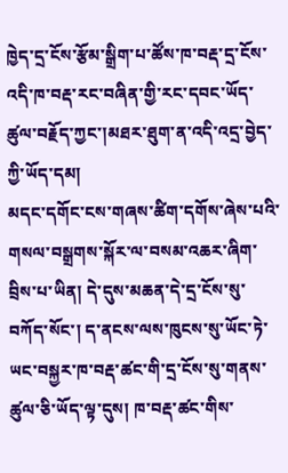ཁྱེད་དྲ་ངོས་རྩོམ་སྒྲིག་པ་ཚོས་ཁ་བརྡ་དྲ་ངོས་འདི་ཁ་བརྡ་རང་བཞིན་གྱི་རང་དབང་ཡོད་ཚུལ་བརྗོད་ཀྱང་།མཐར་ཐུག་ན་འདི་འདྲ་བྱེད་ཀྱི་ཡོད་དམ།
མདང་དགོང་ངས་གཞས་ཚིག་དགོས་ཞེས་པའི་གསལ་བསྒྲགས་སྐོར་ལ་བསམ་འཆར་ཞིག་བྲིས་པ་ཡིན། དེ་དུས་མཆན་དེ་དྲ་ངོས་སུ་བཀོད་སོང་། ད་ནངས་ལས་ཁུངས་སུ་ཡོང་ཏེ་ཡང་བསྐྱར་ཁ་བརྡ་ཚང་གི་དྲ་ངོས་སུ་གནས་ཚུལ་ཅི་ཡོད་ལྟ་དུས། ཁ་བརྡ་ཚང་གིས་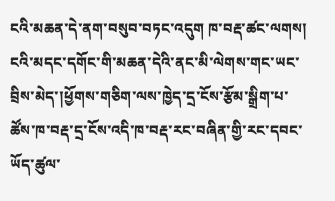ངའི་མཆན་དེ་ནག་བསུབ་བཏང་འདུག ཁ་བརྡ་ཚང་ལགས། ངའི་མདང་དགོང་གི་མཆན་དེའི་ནང་མི་ལེགས་གང་ཡང་བྲིས་མེད་།ཕྱོགས་གཅིག་ལས་ཁྱེད་དྲ་ངོས་རྩོམ་སྒྲིག་པ་ཚོས་ཁ་བརྡ་དྲ་ངོས་འདི་ཁ་བརྡ་རང་བཞིན་གྱི་རང་དབང་ཡོད་ཚུལ་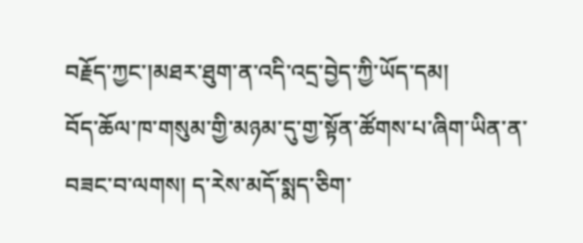བརྗོད་ཀྱང་།མཐར་ཐུག་ན་འདི་འདྲ་བྱེད་ཀྱི་ཡོད་དམ།
བོད་ཆོལ་ཁ་གསུམ་གྱི་མཉམ་དུ་གྱ་སྟོན་ཚོགས་པ་ཞིག་ཡིན་ན་བཟང་བ་ལགས། ད་རེས་མདོ་སྨད་ཅིག་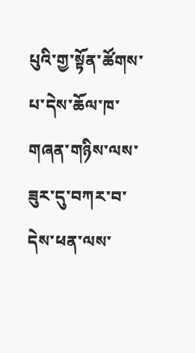པུའི་གྱ་སྟོན་ཚོགས་པ་དེས་ཆོལ་ཁ་གཞན་གཉིས་ལས་ཟུར་དུ་བཀར་བ་དེས་ཕན་ལས་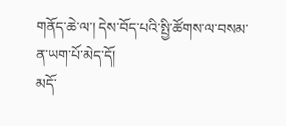གནོད་ཆེ་ལ་། དེས་བོད་པའི་སྤྱི་ཚོགས་ལ་བསམ་ན་ཡག་པོ་མེད་དོ།
མདོ་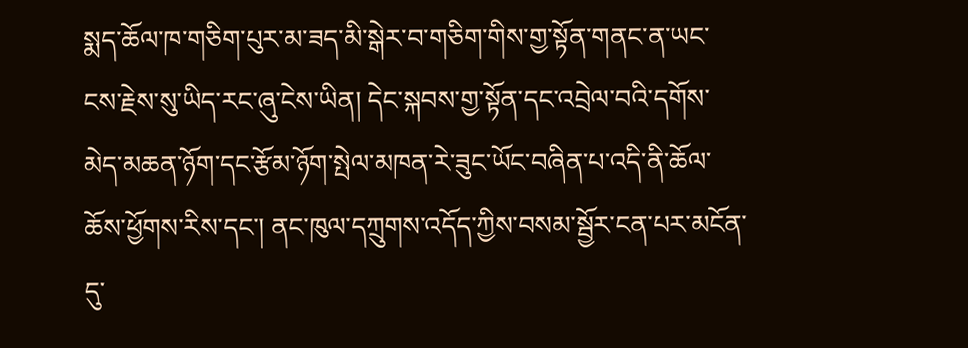སྨད་ཆོལ་ཁ་གཅིག་པུར་མ་ཟད་མི་སྒེར་བ་གཅིག་གིས་གྱ་སྟོན་གནང་ན་ཡང་ངས་རྗེས་སུ་ཡིད་རང་ཞུ་ངེས་ཡིན། དེང་སྐབས་གྱ་སྟོན་དང་འབྲེལ་བའི་དགོས་མེད་མཆན་ཉོག་དང་རྩོམ་ཉོག་སྤེལ་མཁན་རེ་ཟུང་ཡོང་བཞིན་པ་འདི་ནི་ཆོལ་ཆོས་ཕྱོགས་རིས་དང་། ནང་ཁུལ་དཀྲུགས་འདོད་ཀྱིས་བསམ་སྦྱོར་ངན་པར་མངོན་དུ་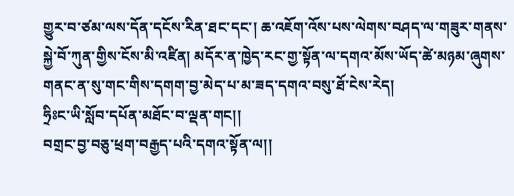གྱུར་བ་ཙམ་ལས་དོན་དངོས་རིན་ཐང་དང་། ཆ་འཇོག་འོས་པས་ལེགས་བཤད་ལ་གཟུར་གནས་སྐྱེ་བོ་ཀུན་གྱིས་ངོས་མི་འཛིན། མདོར་ན་ཁྱེད་རང་གྱ་སྟོན་ལ་དགའ་མོས་ཡོད་ཚེ་མཉམ་ཞུགས་གནང་ན་སུ་གང་གིས་དགག་བྱ་མེད་པ་མ་ཟད་དགའ་བསུ་ཐོ་ངེས་རེད།
ཧྲིཿང་ཡི་སློབ་དཔོན་མཐོང་བ་ལྡན་གང།།
བགྲང་བྱ་བཅུ་ཕྲག་བརྒྱད་པའི་དགའ་སྟོན་ལ།།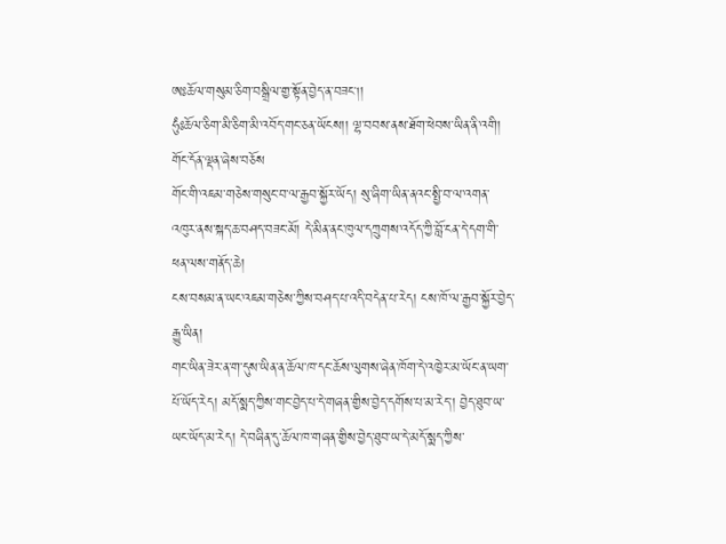ཨཿཆོལ་གསུམ་ཅིག་བསྒྲིལ་གྱ་སྟོན་བྱེད་ན་བཟང།།
ཧུཾཿཆོལ་ཅིག་མི་ཅིག་མི་འབོད་གང་ཅན་ཡོངས།། ལྷ་བབས་ནས་ཐོག་ཕེབས་ཡིན་ནི་འགི།
གོང་དོན་ལྡན་ཞེས་བཅོས
གོང་གི་འཇམ་གཅེས་གསུང་བ་ལ་རྒྱབ་སྐྱོར་ཡོད། སུ་ཞིག་ཡིན་ནའང་སྤྱི་བ་ལ་འགན་འཁུར་ནས་སྐད་ཆ་བཤད་བཟང་མོ། དེ་མིན་ནང་ཁུལ་དཀྲུགས་འདོད་ཀྱི་བློ་ངན་དེ་དག་གི་ཕན་ལས་གནོད་ཆེ།
ངས་བསམ་ན་ཡང་འཇམ་གཅེས་ཀྱིས་བཤད་པ་འདི་བདེན་པ་རེད། ངས་ཁོ་ལ་རྒྱབ་སྐྱོར་བྱེད་རྒྱུ་ཡིན།
གང་ཡིན་ཟེར་ན་ག་དུས་ཡིན་ན་ཆོལ་ཁ་དང་ཆོས་ལུགས་ཞེན་ཁོག་དེ་འཁྱེར་མ་ཡོང་ན་ཡག་པོ་ཡོད་རེད། མདོ་སྨད་ཀྱིས་གང་བྱེད་པ་དེ་གཞན་གྱིས་བྱེད་དགོས་པ་མ་རེད་། བྱེད་ཐུབ་ཡ་ཡང་ཡོད་མ་རེད། དེ་བཞིན་དུ་ཆོལ་ཁ་གཞན་གྱིས་བྱེད་ཐུབ་ཡ་དེ་མདོ་སྨད་ཀྱིས་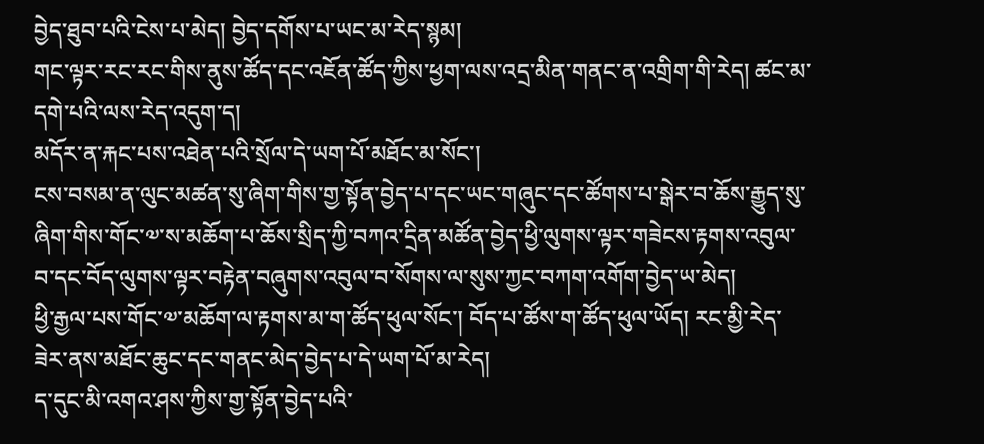བྱེད་ཐུབ་པའི་ངེས་པ་མེད། བྱེད་དགོས་པ་ཡང་མ་རེད་སྙམ།
གང་ལྟར་རང་རང་གིས་ནུས་ཚོད་དང་འཇོན་ཚོད་ཀྱིས་ཕྱག་ལས་འདྲ་མིན་གནང་ན་འགྲིག་གི་རེད། ཚང་མ་དགེ་པའི་ལས་རེད་འདུག་ད།
མདོར་ན་རྐང་པས་འཐེན་པའི་སྲོལ་དེ་ཡག་པོ་མཐོང་མ་སོང་།
ངས་བསམ་ན་ལུང་མཚན་སུ་ཞིག་གིས་གྱ་སྟོན་བྱེད་པ་དང་ཡང་གཞུང་དང་ཚོགས་པ་སྒེར་བ་ཆོས་རྒྱུད་སུ་ཞིག་གིས་གོང་༧་ས་མཆོག་པ་ཆོས་སྲིད་ཀྱི་བཀའ་དྲིན་མཚོན་བྱེད་ཕྱི་ལུགས་ལྟར་གཟེངས་རྟགས་འབུལ་བ་དང་བོད་ལུགས་ལྟར་བརྟེན་བཞུགས་འབུལ་བ་སོགས་ལ་སུས་ཀྱང་བཀག་འགོག་བྱེད་ཡ་མེད།
ཕྱི་རྒྱལ་པས་གོང་༧་མཆོག་ལ་རྟགས་མ་ག་ཚོད་ཕུལ་སོང་། བོད་པ་ཚོས་ག་ཚོད་ཕུལ་ཡོད། རང་མྱི་རེད་ཟེར་ནས་མཐོང་ཆུང་དང་གནང་མེད་བྱེད་པ་དེ་ཡག་པོ་མ་རེད།
ད་དུང་མི་འགའ་ཤས་ཀྱིས་གྱ་སྟོན་བྱེད་པའི་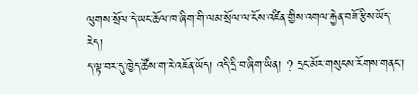ལུགས་སྲོལ་དེ་ཡང་ཆོལ་ཁ་ཞིག་གི་ལམ་སྲོལ་ལ་ངོས་འཛིན་གྱིས་འགལ་རྐྱེན་བཟོ་རྩིས་ཡོད་རེད།
ད་ལྟ་བར་དུ་ཁྱེད་ཚོས་ག་རེ་འཇོན་ཡོད། འདི་དྲི་བ་ཞིག་ཡིན། ? དྲང་མོར་གསུངས་རོགས་གནང་།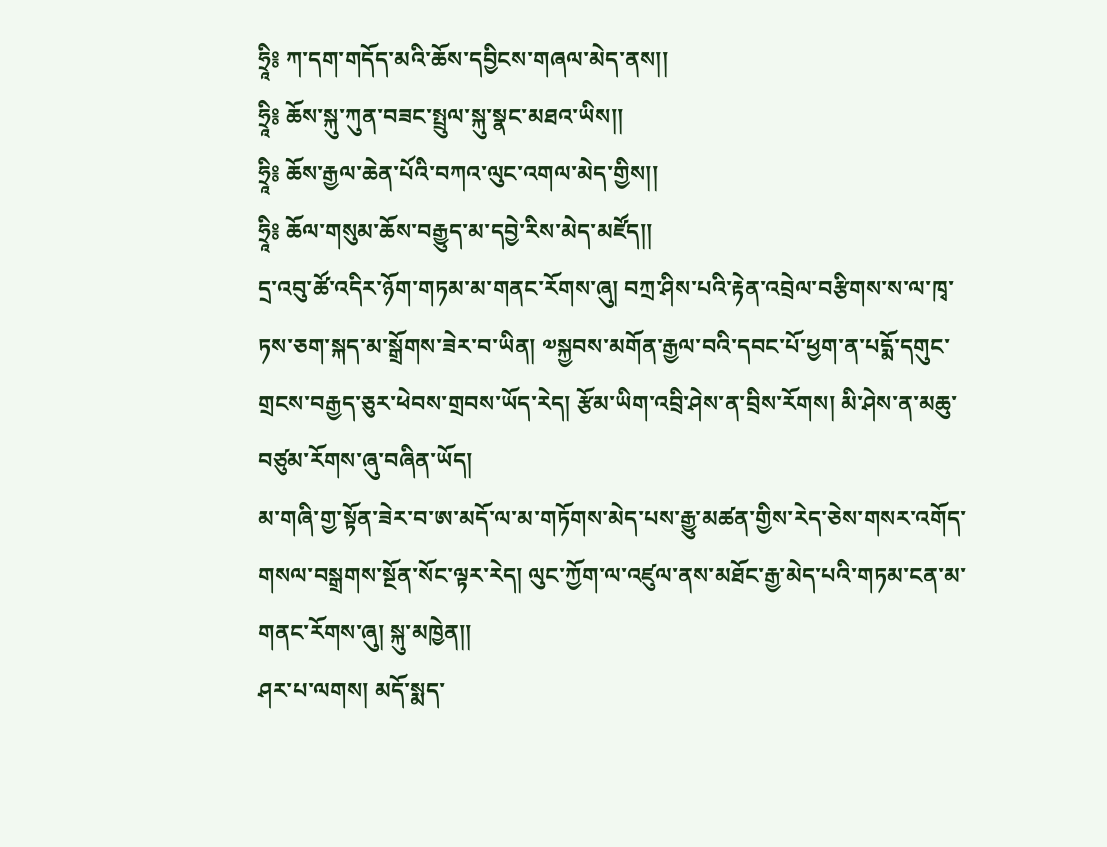ཧྲཱི༔ ཀ་དག་གདོད་མའི་ཆོས་དབྱིངས་གཞལ་མེད་ནས།།
ཧྲཱི༔ ཆོས་སྐུ་ཀུན་བཟང་སྤྲུལ་སྐུ་སྣང་མཐའ་ཡིས།།
ཧྲཱི༔ ཆོས་རྒྱལ་ཆེན་པོའི་བཀའ་ལུང་འགལ་མེད་གྱིས།།
ཧྲཱི༔ ཆོལ་གསུམ་ཆོས་བརྒྱུད་མ་དབྱེ་རིས་མེད་མཛོད།།
དྲ་འབུ་ཚོ་འདིར་ཉོག་གཏམ་མ་གནང་རོགས་ཞུ། བཀྲ་ཤིས་པའི་རྟེན་འབྲེལ་བརྩིགས་ས་ལ་ཁྭ་ཏས་ཅག་སྐད་མ་སྒྲོགས་ཟེར་བ་ཡིན། ༧སྐྱབས་མགོན་རྒྱལ་བའི་དབང་པོ་ཕྱག་ན་པདྨོ་དགུང་གྲངས་བརྒྱད་ཅུར་ཕེབས་གྲབས་ཡོད་རེད། རྩོམ་ཡིག་འབྲི་ཤེས་ན་བྲིས་རོགས། མི་ཤེས་ན་མཆུ་བཙུམ་རོགས་ཞུ་བཞིན་ཡོད།
མ་གཞི་གྱ་སྟོན་ཟེར་བ་ཨ་མདོ་ལ་མ་གཏོགས་མེད་པས་རྒྱུ་མཚན་གྱིས་རེད་ཅེས་གསར་འགོད་གསལ་བསྒྲགས་སྔོན་སོང་ལྟར་རེད། ལུང་ཀྱོག་ལ་འཛུལ་ནས་མཐོང་རྒྱ་མེད་པའི་གཏམ་ངན་མ་གནང་རོགས་ཞུ། སྐུ་མཁྱེན།།
ཤར་པ་ལགས། མདོ་སྨད་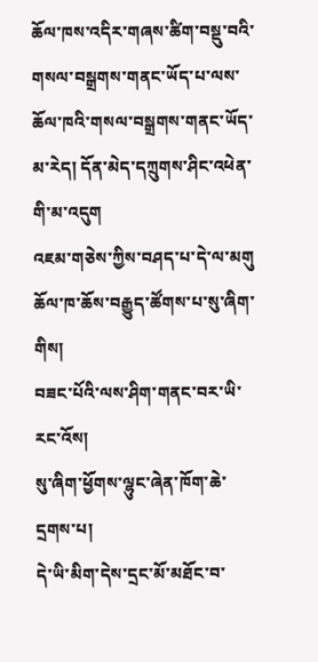ཆོལ་ཁས་འདིར་གཞས་ཚིག་བསྡུ་བའི་གསལ་བསྒྲགས་གནང་ཡོད་པ་ལས་ཆོལ་ཁའི་གསལ་བསྒྲགས་གནང་ཡོད་མ་རེད། དོན་མེད་དཀྲུགས་ཤིང་འཕེན་གི་མ་འདུག
འཇམ་གཅེས་ཀྱིས་བཤད་པ་དེ་ལ་མགུ
ཆོལ་ཁ་ཆོས་བརྒྱུད་ཚོགས་པ་སུ་ཞིག་གིས།
བཟང་པོའི་ལས་ཤིག་གནང་བར་ཡི་རང་འོས།
སུ་ཞིག་ཕྱོགས་ལྷུང་ཞེན་ཁོག་ཆེ་དྲགས་པ།
དེ་ཡི་མིག་དེས་དྲང་མོ་མཐོང་བ་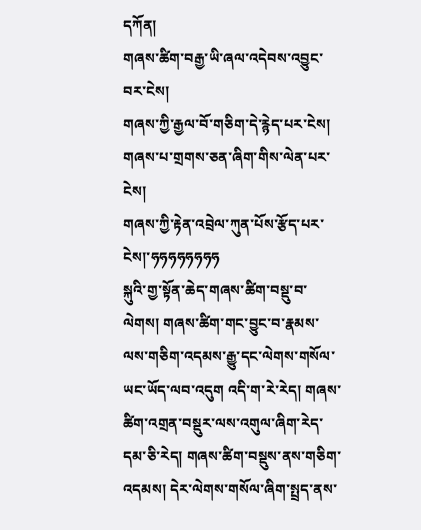དཀོན།
གཞས་ཚིག་བརྒྱ་ཡི་ཞལ་འདེབས་འབྱུང་བར་ངེས།
གཞས་ཀྱི་རྒྱལ་བོ་གཅིག་དེ་རྙེད་པར་ངེས།
གཞས་པ་གྲགས་ཅན་ཞིག་གིས་ལེན་པར་ངེས།
གཞས་ཀྱི་རྟེན་འབྲེལ་ཀུན་པོས་རྩོད་པར་ངེས།་ཧཧཧཧཧཧཧཧ
སྐུའི་གྱ་སྟོན་ཆེད་གཞས་ཚིག་བསྡུ་བ་ལེགས། གཞས་ཚིག་གང་བྱུང་བ་རྣམས་ལས་གཅིག་འདམས་རྒྱུ་དང་ལེགས་གསོལ་ཡང་ཡོད་ལབ་འདུག འདི་ག་རེ་རེད། གཞས་ཚིག་འགྲན་བསྡུར་ལས་འགུལ་ཞིག་རེད་དམ་ཅི་རེད། གཞས་ཚིག་བསྡུས་ནས་གཅིག་འདམས། དེར་ལེགས་གསོལ་ཞིག་སྤྲད་ནས་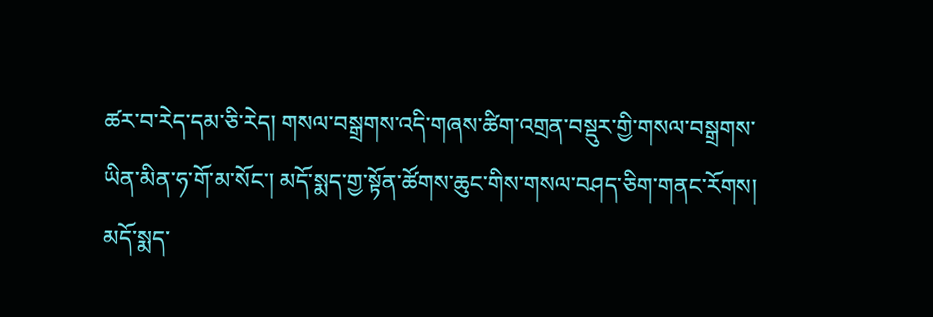ཚར་བ་རེད་དམ་ཅི་རེད། གསལ་བསྒྲགས་འདི་གཞས་ཚིག་འགྲན་བསྡུར་གྱི་གསལ་བསྒྲགས་ཡིན་མིན་ཧ་གོ་མ་སོང་། མདོ་སྨད་གྱ་སྟོན་ཚོགས་ཆུང་གིས་གསལ་བཤད་ཅིག་གནང་རོགས།
མདོ་སྨད་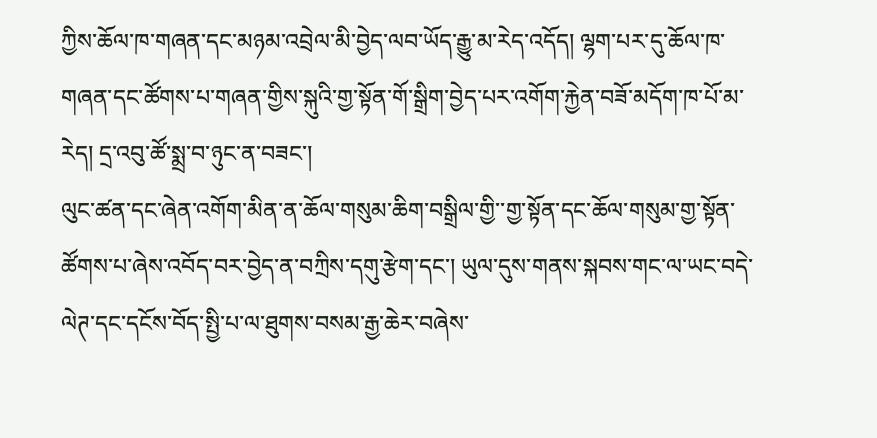ཀྱིས་ཆོལ་ཁ་གཞན་དང་མཉམ་འབྲེལ་མི་བྱེད་ལབ་ཡོད་རྒྱུ་མ་རེད་འདོད། ལྷག་པར་དུ་ཆོལ་ཁ་གཞན་དང་ཚོགས་པ་གཞན་གྱིས་སྐུའི་གྱ་སྟོན་གོ་སྒྲིག་བྱེད་པར་འགོག་རྐྱེན་བཟོ་མདོག་ཁ་པོ་མ་རེད། དྲ་འབུ་ཚོ་སྨྲ་བ་ཉུང་ན་བཟང་།
ལུང་ཚན་དང་ཞེན་འགོག་མིན་ན་ཆོལ་གསུམ་ཆིག་བསྒྲིལ་གྱི་་གྱ་སྟོན་དང་ཆོལ་གསུམ་གྱ་སྟོན་ཚོགས་པ་ཞེས་འབོད་བར་བྱེད་ན་བཀྲིས་དགུ་རྩེག་དང་། ཡུལ་དུས་གནས་སྐབས་གང་ལ་ཡང་བདེ་ལེཊ་དང་དངོས་བོད་སྤྱི་པ་ལ་ཐུགས་བསམ་རྒྱ་ཆེར་བཞེས་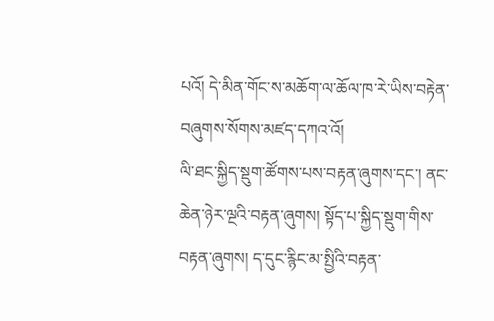པའོ། དེ་མིན་གོང་ས་མཆོག་ལ་ཆོལ་ཁ་རེ་ཡིས་བརྟེན་བཞུགས་སོགས་མཛད་དཀའ་འོ།
ལི་ཐང་སྐྱིད་སྡུག་ཚོགས་པས་བརྟན་ཞུགས་དང་། ནང་ཆེན་ཉེར་ལྔའི་བརྟན་ཞུགས། སྟོད་པ་སྐྱིད་སྡུག་གིས་བརྟན་ཞུགས། ད་དུང་རྙིང་མ་སྤྱིའི་བརྟན་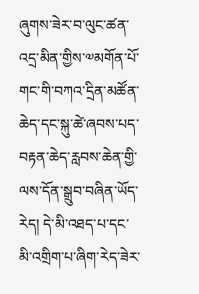ཞུགས་ཟེར་བ་ལུང་ཚན་འདྲ་མིན་གྱིས་༧མགོན་པོ་གང་གི་བཀའ་དྲིན་མཚོན་ཆེད་དང་སྐུ་ཚེ་ཞབས་པད་བརྟན་ཆེད་རླབས་ཆེན་གྱི་ལས་དོན་སྒྲུབ་བཞིན་ཡོད་རེད། དེ་མི་འཐད་པ་དང་མི་འགྲིག་པ་ཞིག་རེད་ཟེར་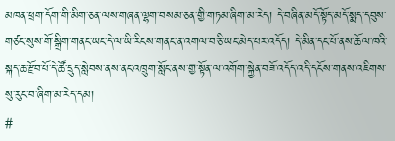མཁན་ཕྲག་དོག་གི་མིག་ཅན་ལས་གཞན་ལྷག་བསམ་ཅན་གྱི་གཏམ་ཞིག་མ་རེད། དེ་བཞིན་མདོ་སྟོད་མདོ་སྨད་དབུས་གཙང་སུས་གོ་སྒྲིག་གནང་ཡང་དེ་ལ་ཡི་རིངས་གནང་ན་འགལ་བ་ཅི་ཡང་མེད་པར་འདོད། དེ་མིན་དང་པོ་ནས་ཆོལ་ཁའི་སྐད་ཆ་རྫོབ་པོ་དེ་ཚོ་དྲུད་སླེབས་ནས་ནང་འཁྲུག་སློང་ནས་གྱ་སྟོན་ལ་འགོག་སྐྱེན་བཟོ་འདོད་འདི་དངོས་གནས་འཇིགས་སུ་རུང་བ་ཞིག་མ་རེད་དམ།
#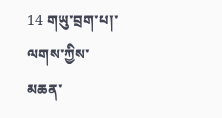14 གཡུ་བྲག་པ།་ལགས་ཀྱིས་མཆན་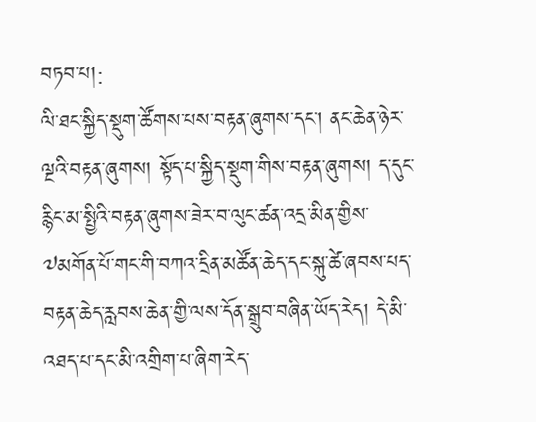བཏབ་པ།:
ལི་ཐང་སྐྱིད་སྡུག་ཚོགས་པས་བརྟན་ཞུགས་དང་། ནང་ཆེན་ཉེར་ལྔའི་བརྟན་ཞུགས། སྟོད་པ་སྐྱིད་སྡུག་གིས་བརྟན་ཞུགས། ད་དུང་རྙིང་མ་སྤྱིའི་བརྟན་ཞུགས་ཟེར་བ་ལུང་ཚན་འདྲ་མིན་གྱིས་༧མགོན་པོ་གང་གི་བཀའ་དྲིན་མཚོན་ཆེད་དང་སྐུ་ཚེ་ཞབས་པད་བརྟན་ཆེད་རླབས་ཆེན་གྱི་ལས་དོན་སྒྲུབ་བཞིན་ཡོད་རེད། དེ་མི་འཐད་པ་དང་མི་འགྲིག་པ་ཞིག་རེད་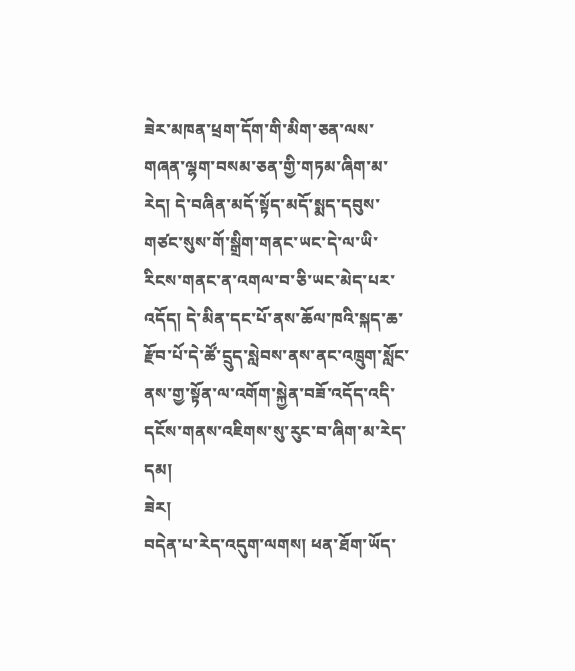ཟེར་མཁན་ཕྲག་དོག་གི་མིག་ཅན་ལས་གཞན་ལྷག་བསམ་ཅན་གྱི་གཏམ་ཞིག་མ་རེད། དེ་བཞིན་མདོ་སྟོད་མདོ་སྨད་དབུས་གཙང་སུས་གོ་སྒྲིག་གནང་ཡང་དེ་ལ་ཡི་རིངས་གནང་ན་འགལ་བ་ཅི་ཡང་མེད་པར་འདོད། དེ་མིན་དང་པོ་ནས་ཆོལ་ཁའི་སྐད་ཆ་རྫོབ་པོ་དེ་ཚོ་དྲུད་སླེབས་ནས་ནང་འཁྲུག་སློང་ནས་གྱ་སྟོན་ལ་འགོག་སྐྱེན་བཟོ་འདོད་འདི་དངོས་གནས་འཇིགས་སུ་རུང་བ་ཞིག་མ་རེད་དམ།
ཟེར།
བདེན་པ་རེད་འདུག་ལགས། ཕན་ཐོག་ཡོད་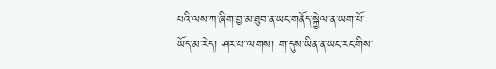པའི་ལས་ཀ་ཞིག་བྱ་མ་ཐུབ་ན་ཡང་གནོད་སྐྱེལ་ན་ཡག་པོ་ཡོད་མ་རེད། ཤར་པ་་ལགས། ག་དུས་ཡིན་ན་ཡང་རང་གིས་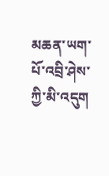མཆན་ཡག་པོ་འབྲི་ཤེས་ཀྱི་མི་འདུག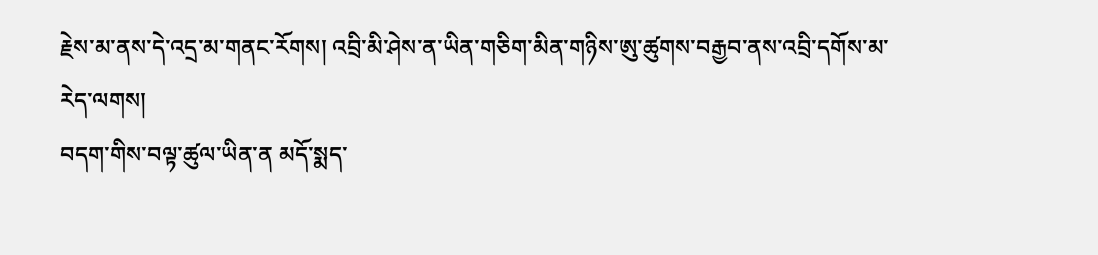རྗེས་མ་ནས་དེ་འདྲ་མ་གནང་རོགས། འབྲི་མི་ཤེས་ན་ཡིན་གཅིག་མིན་གཉིས་ཨུ་ཚུགས་བརྒྱབ་ནས་འབྲི་དགོས་མ་རེད་ལགས།
བདག་གིས་བལྟ་ཚུལ་ཡིན་ན མདོ་སྨད་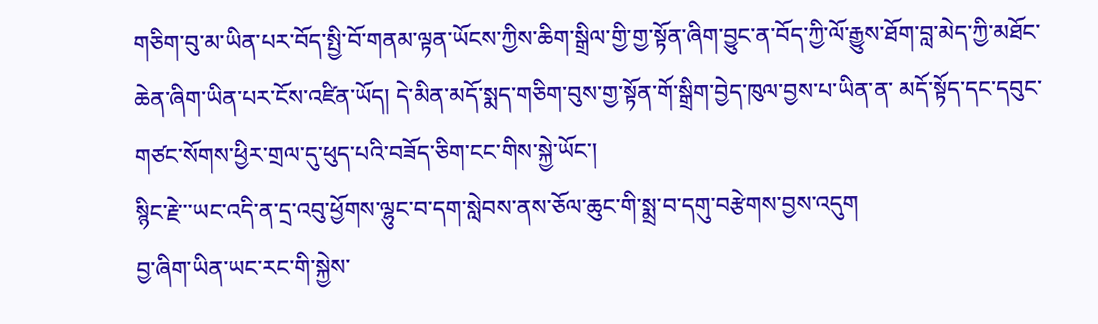གཅིག་བུ་མ་ཡིན་པར་བོད་སྤྱི་བོ་གནམ་ལྟན་ཡོངས་ཀྱིས་ཆིག་སྒྲིལ་གྱི་གྱ་སྟོན་ཞིག་བྱུང་ན་བོད་ཀྱི་ལོ་རྒྱུས་ཐོག་བླ་མེད་ཀྱི་མཐོང་ཆེན་ཞིག་ཡིན་པར་ངོས་འཛིན་ཡོད། དེ་མིན་མདོ་སྨད་གཅིག་བུས་གྱ་སྟོན་གོ་སྒྲིག་བྱེད་ཁུལ་བྱས་པ་ཡིན་ན་ མདོ་སྟོད་དང་དབུང་གཙང་སོགས་ཕྱིར་གྲལ་དུ་ཕུད་པའི་བཟོད་ཅིག་ངང་གིས་སྐྱེ་ཡོང་།
སྙིང་རྗེ་་་ཡང་འདི་ན་དྲ་འབུ་ཕྱོགས་ལྷུང་བ་དག་སླེབས་ནས་ཅོལ་ཆུང་གི་སྨྲ་བ་དགུ་བརྩེགས་བྱས་འདུག
བྱ་ཞིག་ཡིན་ཡང་རང་གི་སྐྱེས་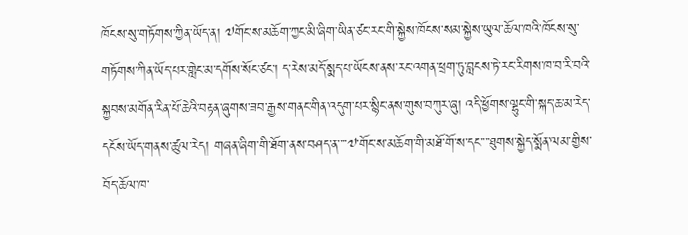ཁོངས་སུ་གཏོགས་ཀྱིན་ཡོད་ན། ༧གོང་ས་མཆོག་ཀྱང་མི་ཞིག་ཡིན་ཙང་རང་གི་སྐྱེས་ཁོངས་སམ་སྐྱེས་ཡུལ་ཆོལ་ཁའི་ཁོངས་སུ་གཏོགས་ཀིན་ཡོད་པར་གླེང་མ་དགོས་སོང་ཙང་། ད་རེས་མདོ་སྨད་པ་ཡོངས་ནས་རང་འགན་ཕྲག་ཏུ་བླངས་ཏེ་རང་རིགས་ཁ་བ་རི་བའི་སྐྱབས་མགོན་རིན་པོ་ཆེའི་བརྟན་ཞུགས་ཟབ་རྒྱས་གནང་གིན་འདུག་པར་སྙིང་ནས་གུས་བཀུར་ཞུ། འདི་ཕྱོགས་ལྷུང་གི་སྐད་ཆ་མ་རེད་དངོས་ཡོད་གནས་ཚུལ་རེད། གཞན་ཞིག་གི་ཐོག་ནས་བཤད་ན་་་་༧་གོང་ས་མཆོག་གི་མཐོ་གོ་ས་དང་་་་ཐུགས་སྐྱེད་སྨོན་ལམ་གྱིས་བོད་ཆོལ་ཁ་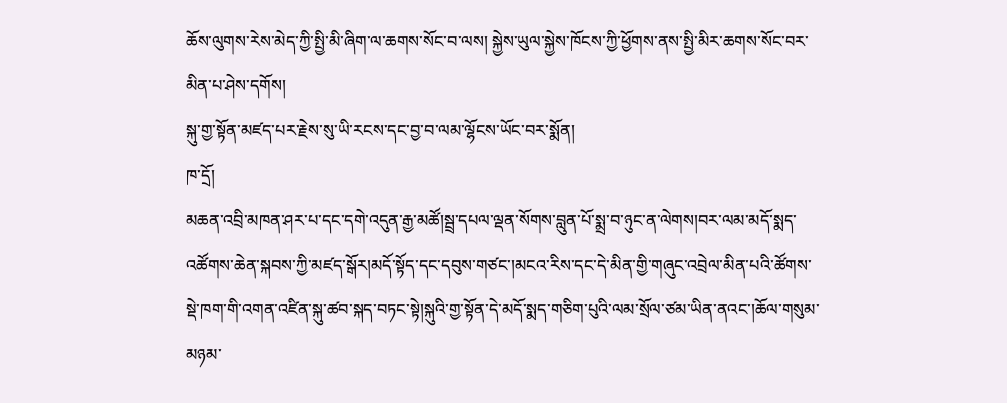ཆོས་ལུགས་རེས་མེད་ཀྱི་སྤྱི་མི་ཞིག་ལ་ཆགས་སོང་བ་ལས། སྐྱེས་ཡུལ་སྐྱེས་ཁོངས་ཀྱི་ཕྱོགས་ནས་སྤྱི་མིར་ཆགས་སོང་བར་མིན་པ་ཤེས་དགོས།
སྐུ་གྱ་སྟོན་མཛད་པར་རྗེས་སུ་ཡི་རངས་དང་བྱ་བ་ལམ་ལྷོངས་ཡོང་བར་སྨོན།
ཁ་དྲོ།
མཆན་འབྲི་མཁན་ཤར་པ་དང་དགེ་འདུན་རྒྱ་མཚོ།སྦྲ་དཔལ་ལྡན་སོགས་བླུན་པོ་སྨྲ་བ་ཉུང་ན་ལེགས།བར་ལམ་མདོ་སྨད་འཚོགས་ཆེན་སྐབས་ཀྱི་མཛད་སྒོར།མདོ་སྟོད་དང་དབུས་གཙང་།མངའ་རིས་དང་དེ་མིན་གྱི་གཞུང་འབྲེལ་མིན་པའི་ཚོགས་སྡེ་ཁག་གི་འགན་འཛིན་སྐུ་ཚབ་སྐད་བཏང་སྟེ།སྐུའི་གྱ་སྟོན་དེ་མདོ་སྨད་གཅིག་པུའི་ལམ་སྲོལ་ཙམ་ཡིན་ནའང་།ཆོལ་གསུམ་མཉམ་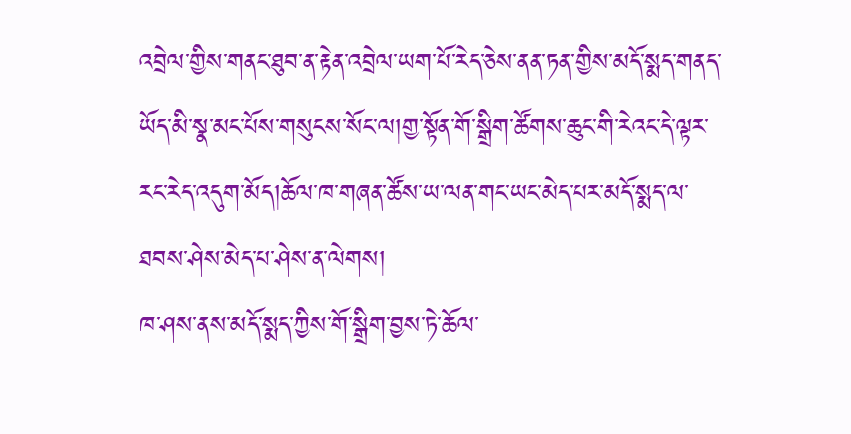འབྲེལ་གྱིས་གནང་ཐུབ་ན་རྟེན་འབྲེལ་ཡག་པོ་རེད་ཅེས་ནན་ཏན་གྱིས་མདོ་སྨད་གནད་ཡོད་མི་སྣ་མང་པོས་གསུངས་སོང་ལ།གྱ་སྟོན་གོ་སྒྲིག་ཚོགས་ཆུང་གི་རེའང་དེ་ལྟར་རང་རེད་འདུག་མོད།ཆོལ་ཁ་གཞན་ཚོས་ཡ་ལན་གང་ཡང་མེད་པར་མདོ་སྨད་ལ་ཐབས་ཤེས་མེད་པ་ཤེས་ན་ལེགས།
ཁ་ཤས་ནས་མདོ་སྨད་ཀྱིས་གོ་སྒྲིག་བྱས་ཏེ་ཆོལ་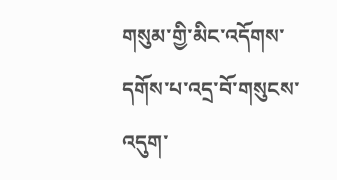གསུམ་གྱི་མིང་འདོགས་དགོས་པ་འདྲ་བོ་གསུངས་འདུག་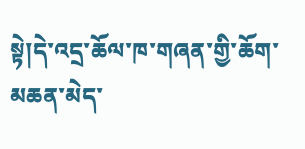སྟེ།དེ་འདྲ་ཆོལ་ཁ་གཞན་གྱི་ཆོག་མཆན་མེད་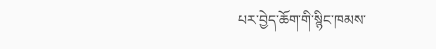པར་བྱེད་ཆོག་གི་སྙིང་ཁམས་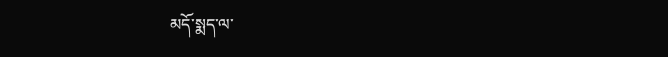མདོ་སྨད་ལ་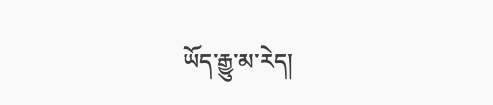ཡོད་རྒྱུ་མ་རེད།